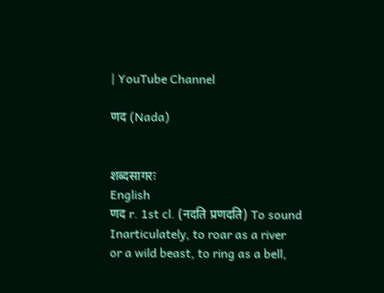| YouTube Channel

णद (Nada)


शब्दसागरः
English
णद r. 1st cl. (नदति प्रणदति) To sound Inarticulately, to roar as a river
or a wild beast, to ring as a bell,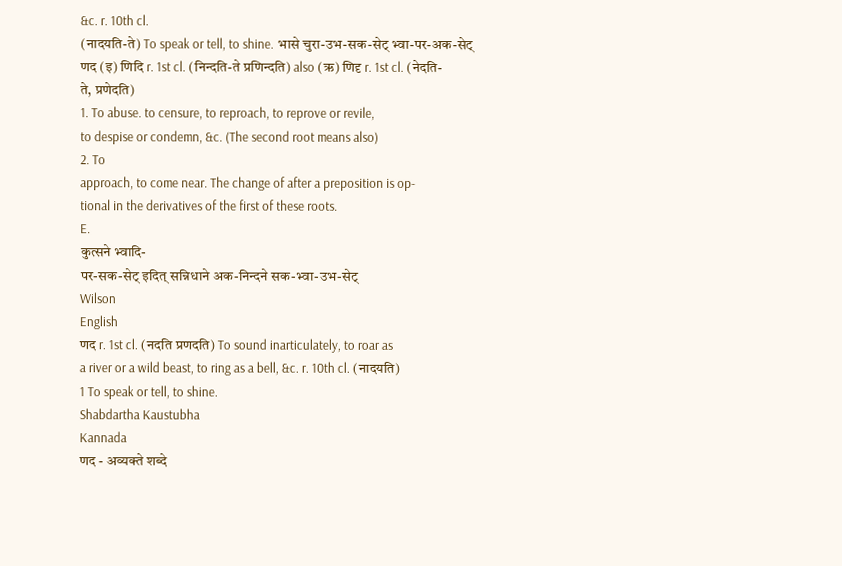&c. r. 10th cl.
(नादयति-ते) To speak or tell, to shine. भासे चुरा-उभ-सक-सेट् भ्वा-पर-अक-सेट्
णद (इ) णिदि r. 1st cl. (निन्दति-ते प्रणिन्दति) also (ऋ) णिदृ r. 1st cl. (नेदति-
ते, प्रणेदति)
1. To abuse. to censure, to reproach, to reprove or revile,
to despise or condemn, &c. (The second root means also)
2. To
approach, to come near. The change of after a preposition is op-
tional in the derivatives of the first of these roots.
E.
कुत्सने भ्वादि-
पर-सक-सेट् इदित् सन्निधाने अक-निन्दने सक-भ्वा-उभ-सेट्
Wilson
English
णद r. 1st cl. (नदति प्रणदति) To sound inarticulately, to roar as
a river or a wild beast, to ring as a bell, &c. r. 10th cl. (नादयति)
1 To speak or tell, to shine.
Shabdartha Kaustubha
Kannada
णद - अव्यक्ते शब्दे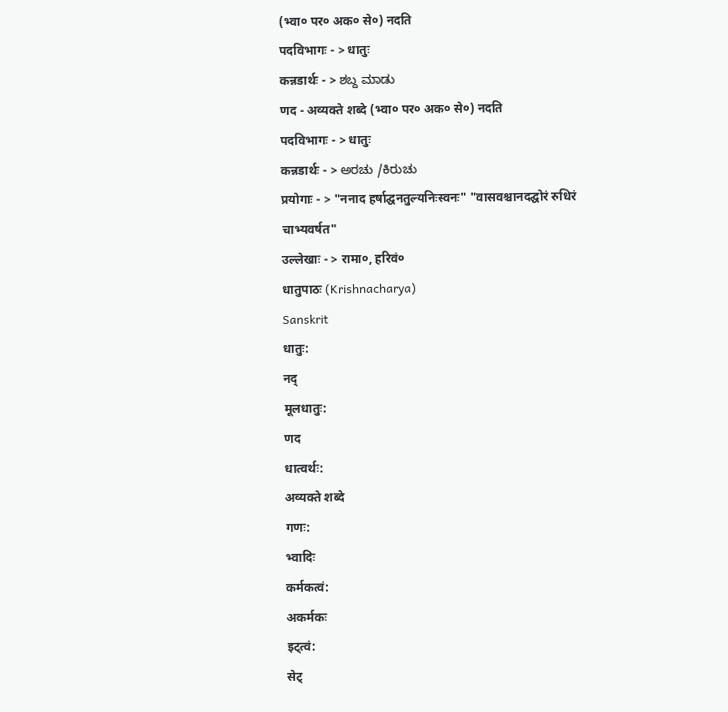(भ्वा० पर० अक० से०) नदति
पदविभागः - > धातुः
कन्नडार्थः - > ಶಬ್ದ ಮಾಡು
णद - अव्यक्ते शब्दे (भ्वा० पर० अक० से०) नदति
पदविभागः - > धातुः
कन्नडार्थः - > ಅರಚು /ಕಿರುಚು
प्रयोगाः - > "ननाद हर्षाद्घनतुल्यनिःस्वनः" "वासवश्चानदद्घोरं रुधिरं चाभ्यवर्षत"
उल्लेखाः - > रामा०, हरिवं०
धातुपाठः (Krishnacharya)
Sanskrit
धातुः:
नद्
मूलधातुः:
णद
धात्वर्थः:
अव्यक्ते शब्दे
गणः:
भ्वादिः
कर्मकत्वं:
अकर्मकः
इट्त्वं:
सेट्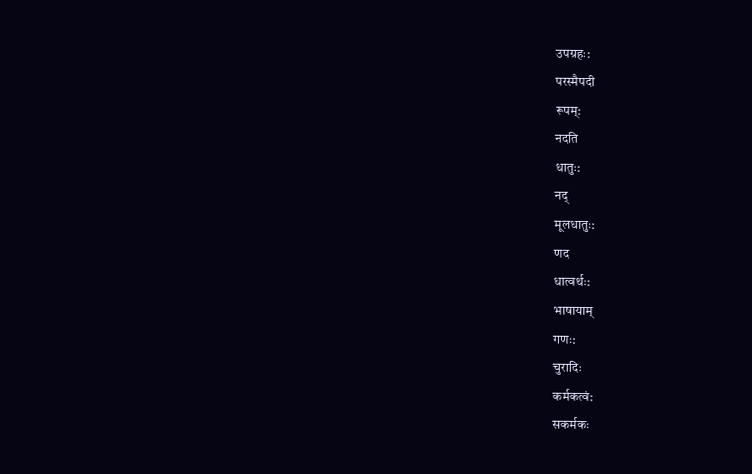उपग्रहः:
परस्मैपदी
रूपम्:
नदति
धातुः:
नद्
मूलधातुः:
णद
धात्वर्थः:
भाषायाम्
गणः:
चुरादिः
कर्मकत्वं:
सकर्मकः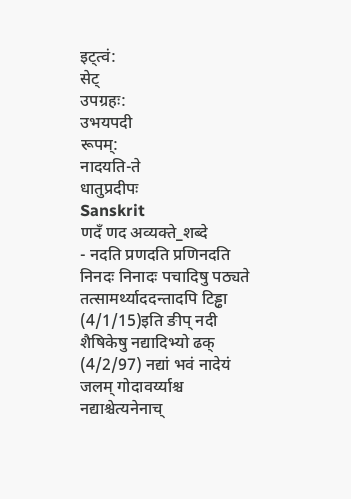इट्त्वं:
सेट्
उपग्रहः:
उभयपदी
रूपम्:
नादयति-ते
धातुप्रदीपः
Sanskrit
णदँ णद अव्यक्ते_शब्दे
- नदति प्रणदति प्रणिनदति निनदः निनादः पचादिषु पठ्यते तत्सामर्थ्याददन्तादपि टिड्ढा (4/1/15)इति ङीप् नदी शैषिकेषु नद्यादिभ्यो ढक् (4/2/97) नद्यां भवं नादेयं जलम् गोदावर्य्याश्च नद्याश्चेत्यनेनाच्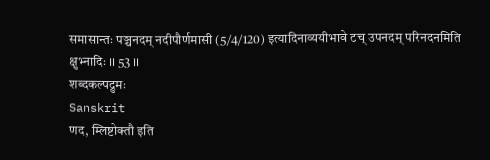समासान्तः पञ्चनदम् नदीपौर्णमासी (5/4/120) इत्यादिनाव्ययीभावे टच् उपनदम् परिनदनमिति क्षुभ्नादिः ।। 53 ।।
शब्दकल्पद्रुमः
Sanskrit
णद, म्लिष्टोक्तौ इति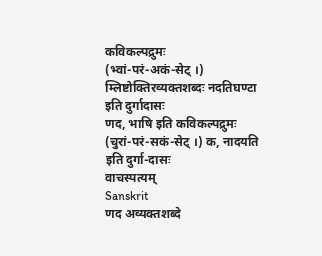कविकल्पद्रुमः
(भ्वां-परं-अकं-सेट् ।) म्लिष्टोक्तिरव्यक्तशब्दः नदतिघण्टा इति दुर्गादासः
णद, भाषि इति कविकल्पद्रुमः
(चुरां-परं-सकं-सेट् ।) क, नादयति इति दुर्गा-दासः
वाचस्पत्यम्
Sanskrit
णद अव्यक्तशब्दे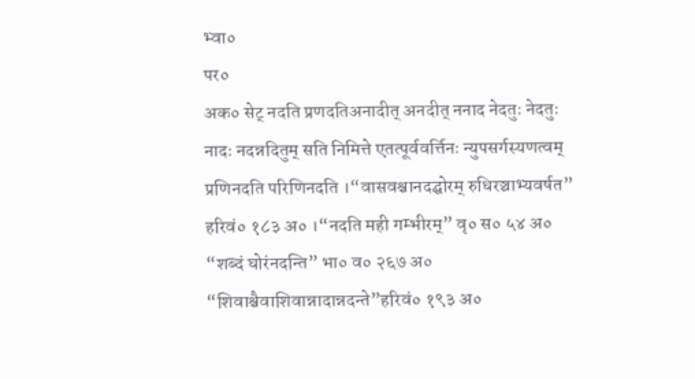भ्वा०
पर०
अक० सेट् नदति प्रणदतिअनादीत् अनदीत् ननाद नेदतुः नेदतुः नादः नदन्नदितुम् सति निमित्ते एतत्पूर्ववर्त्तिनः न्युपसर्गस्यणत्वम् प्रणिनदति परिणिनदति ।“वासवश्चानदद्घोरम् रुधिरञ्चाभ्यवर्षत” हरिवं० १८३ अ० ।“नदति मही गम्भीरम्” वृ० स० ५४ अ० “शब्दं घोरंनदन्ति” भा० व० २६७ अ० “शिवाश्चैवाशिवान्नादान्नदन्ते”हरिवं० १९३ अ०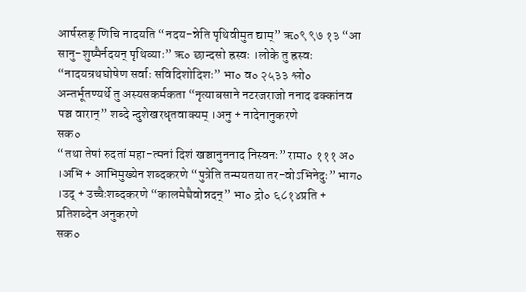आर्षस्तङ् णिचि नादयति “नदय-न्नेति पृथिवीमुत द्याम्” ऋ०९ ९७ १३ “आ सानु-शुष्मैर्नदयन् पृथिव्याः” ऋ० छान्दसो ह्रस्वः ।लोके तु ह्रस्वः “नादयन्रथघोषेण सर्वाः सविदिशोदिशः” भा० व० २५३३ श्लो० अन्तर्भूतण्यर्थे तु अस्यसकर्मकता “नृत्याबसाने नटरजराजो ननाद ढक्कांनव पञ्च वारान्” शब्दे न्दुशेखरधृतवाक्यम् ।अनु + नादेनानुकरणे
सक०
“तथा तेषां रुदतां महा-त्मनां दिशं खञ्चानुननाद निस्वनः” रामा० १११ अ० ।अभि + आभिमुख्येन शब्दकरणे “पुत्रेति तन्मयतया तर-वोऽभिनेदुः” भाग० ।उद् + उच्चैःशब्दकरणे “कालमेघैवोन्नदन्” भा० द्रो० ६८१४प्रति + प्रतिशब्देन अनुकरणे
सक०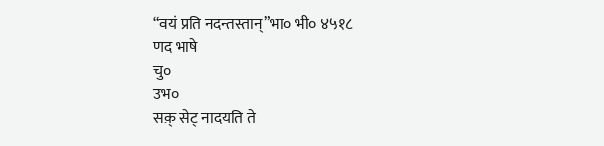“वयं प्रति नदन्तस्तान्”भा० भी० ४५१८
णद भाषे
चु०
उभ०
सक़् सेट् नादयति ते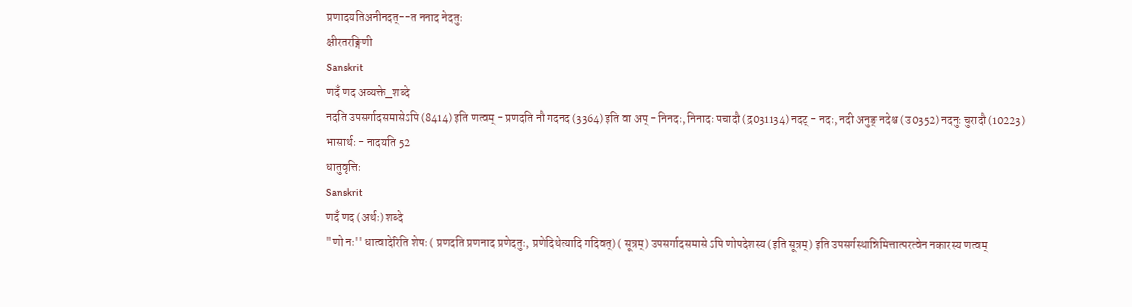प्रणादयतिअनीनदत्--त ननाद नेदतुः
क्षीरतरङ्गिणी
Sanskrit
णदँ णद अव्यक्ते_शब्दे
नदति उपसर्गादसमासेऽपि (8414) इति णत्वम् - प्रणदति नौ गदनद (3364) इति वा अप् - निनदः, निनादः पचादौ (द्र031134) नदट् - नदः, नदी अनुङ् नदेश्च (उ0352) नदनुः चुरादौ (10223) भासार्थः - नादयति 52
धातुवृत्तिः
Sanskrit
णदँ णद (अर्थः) शब्दे
"णो नः'' धात्वादेरिति शेषः ( प्रणदति प्रणनाद प्रणेदतुः, प्रणेदिथेत्यादि गदिवत्) ( सूत्रम्) उपसर्गादसमासे ऽपि णोपदेशस्य (इति सूत्रम्) इति उपसर्गस्थान्निमित्तात्परत्वेन नकारस्य णत्वम्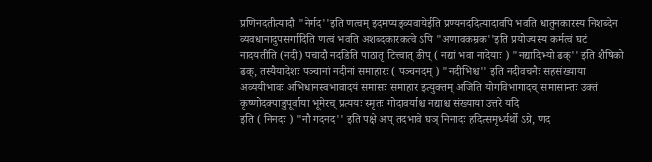प्रणिनदतीत्यादौ "नेर्गद''इति णत्वम् इदमप्यड्व्यवायेईति प्रण्यनददित्यादावपि भवति धातुनकारस्य निशब्देन व्यवधानादुपसर्गादिति णत्वं भवति अशब्दकारकत्वे ऽपि "अणावकम्रक''इति प्रयोज्यस्य कर्मत्वं घटं नादयतीति (नदी) पचादौ नदडिति पाठातृ टित्त्वात् ङीप् ( नद्यां भवा नादेयाः ) "नद्यादिभ्यो ढक्'' इति शैषिको ढक्, तस्यैयादेशः पञ्चानां नदीनां समाहारः ( पञ्चनदम् ) "नदीभिश्च'' इति नदीवचनैः सहसंख्याया अव्ययीभावः अभिधानस्वभावादयं समासः समाहार इत्युक्तम् अजिति योगविभागादच् समासान्तः उक्तं
कृष्णोदक्पाडुपूर्वाया भूमेरच् प्रत्ययः स्मृतः गोदावर्याश्च नद्याश्च संख्याया उत्तरे यदि
इति ( निनदः ) "नौ गदनद'' इति पक्षे अप् तदभावे घञ् निनादः हदित्समृर्ध्यर्थो ऽग्रे, णद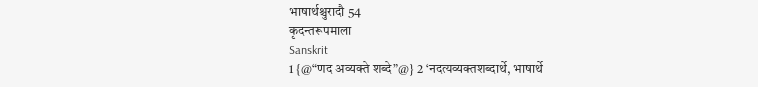भाषार्थश्चुरादौ 54
कृदन्तरूपमाला
Sanskrit
1 {@“णद अव्यक्ते शब्दे”@} 2 ‘नदत्यव्यक्तशब्दार्थे, भाषार्थे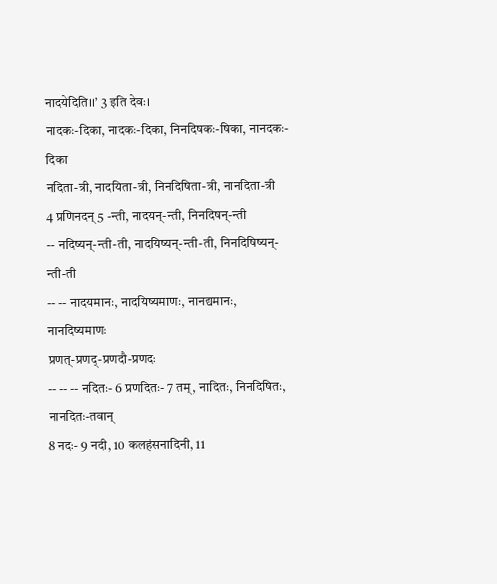नादयेदिति।।’ 3 इति देवः।
नादकः-दिका, नादकः-दिका, निनदिषकः-षिका, नानदकः-दिका
नदिता-त्री, नादयिता-त्री, निनदिषिता-त्री, नानदिता-त्री
4 प्रणिनदन् 5 -न्ती, नादयन्-न्ती, निनदिषन्-न्ती
-- नदिष्यन्-न्ती-ती, नादयिष्यन्-न्ती-ती, निनदिषिष्यन्-न्ती-ती
-- -- नादयमानः, नादयिष्यमाणः, नानद्यमानः, नानदिष्यमाणः
प्रणत्-प्रणद्-प्रणदौ-प्रणदः
-- -- -- नदितः- 6 प्रणदितः- 7 तम्, नादितः, निनदिषितः, नानदितः-तवान्
8 नदः- 9 नदी, 10 कलहंसनादिनी, 11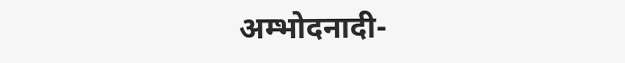अम्भोदनादी-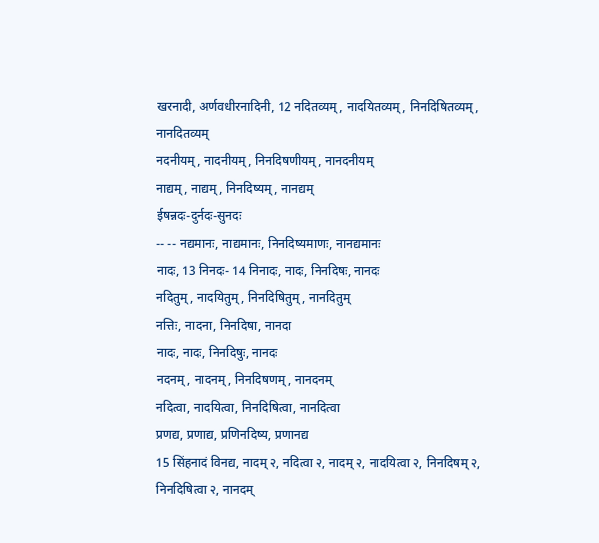खरनादी, अर्णवधीरनादिनी, 12 नदितव्यम्, नादयितव्यम्, निनदिषितव्यम्, नानदितव्यम्
नदनीयम्, नादनीयम्, निनदिषणीयम्, नानदनीयम्
नाद्यम्, नाद्यम्, निनदिष्यम्, नानद्यम्
ईषन्नदः-दुर्नदः-सुनदः
-- -- नद्यमानः, नाद्यमानः, निनदिष्यमाणः, नानद्यमानः
नादः, 13 निनदः- 14 निनादः, नादः, निनदिषः, नानदः
नदितुम्, नादयितुम्, निनदिषितुम्, नानदितुम्
नत्तिः, नादना, निनदिषा, नानदा
नादः, नादः, निनदिषुः, नानदः
नदनम्, नादनम्, निनदिषणम्, नानदनम्
नदित्वा, नादयित्वा, निनदिषित्वा, नानदित्वा
प्रणद्य, प्रणाद्य, प्रणिनदिष्य, प्रणानद्य
15 सिंहनादं विनद्य, नादम् २, नदित्वा २, नादम् २, नादयित्वा २, निनदिषम् २, निनदिषित्वा २, नानदम्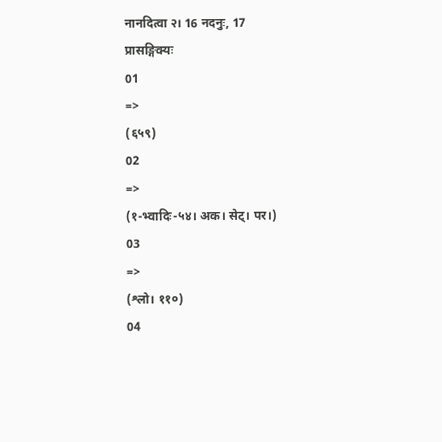नानदित्वा २। 16 नदनुः, 17
प्रासङ्गिक्यः
01
=>
(६५९)
02
=>
(१-भ्वादिः-५४। अक। सेट्। पर।)
03
=>
(श्लो। ११०)
04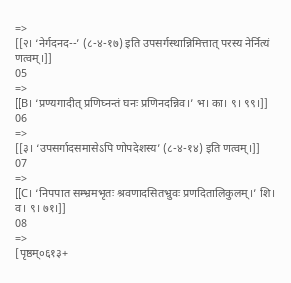=>
[[२। ‘नेर्गदनद--’ (८-४-१७) इति उपसर्गस्थान्निमित्तात् परस्य नेर्नित्यं णत्वम्।]]
05
=>
[[B। ‘प्रण्यगादीत् प्रणिघ्नन्तं घनः प्रणिनदन्निव।’ भ। का। ९। ९९।]]
06
=>
[[३। ‘उपसर्गादसमासेऽपि णोपदेशस्य’ (८-४-१४) इति णत्वम्।]]
07
=>
[[C। ‘निपपात सम्भ्रमभृतः श्रवणादसितभ्रुवः प्रणदितालिकुलम्।’ शि। व। ९। ७१।]]
08
=>
[पृष्ठम्०६१३+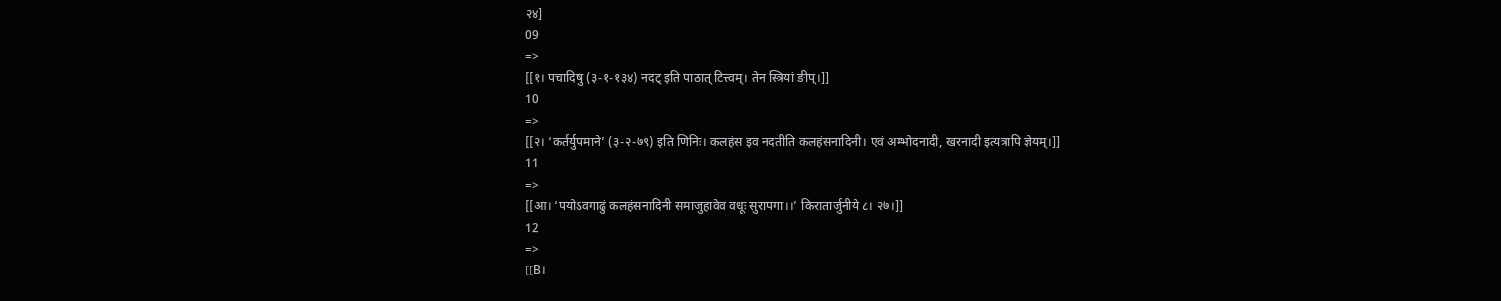२४]
09
=>
[[१। पचादिषु (३-१-१३४) नदट् इति पाठात् टित्त्वम्। तेन स्त्रियां ङीप्।]]
10
=>
[[२। ‘कर्तर्युपमाने’ (३-२-७९) इति णिनिः। कलहंस इव नदतीति कलहंसनादिनी। एवं अम्भोदनादी, खरनादी इत्यत्रापि ज्ञेयम्।]]
11
=>
[[आ। ‘पयोऽवगाढुं कलहंसनादिनी समाजुहावेव वधूः सुरापगा।।’ किरातार्जुनीये ८। २७।]]
12
=>
[[B।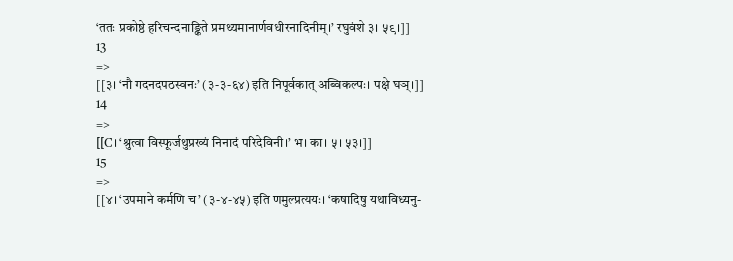‘ततः प्रकोष्ठे हरिचन्दनाङ्किते प्रमथ्यमानार्णवधीरनादिनीम्।’ रघुवंशे ३। ५९।]]
13
=>
[[३। ‘नौ गदनदपठस्वनः’ (३-३-६४) इति निपूर्वकात् अब्विकल्पः। पक्षे घञ्।]]
14
=>
[[C। ‘श्रुत्वा विस्फूर्जथुप्रख्यं निनादं परिदेविनी।’ भ। का। ५। ५३।]]
15
=>
[[४। ‘उपमाने कर्मणि च’ (३-४-४५) इति णमुल्प्रत्ययः। ‘कषादिषु यथाविध्यनु-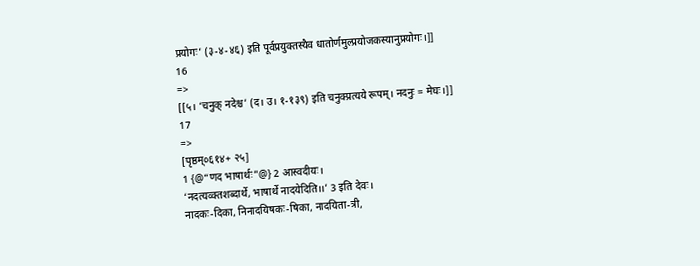प्रयोगः’ (३-४-४६) इति पूर्वप्रयुक्तस्यैव धातोर्णमुल्प्रयोजकस्यानुप्रयोगः।]]
16
=>
[[५। ‘चनुक् नदेश्च’ (द। उ। १-१३९) इति चनुक्प्रत्यये रूपम्। नदनुः = मेघः।]]
17
=>
[पृष्ठम्०६१४+ २५]
1 {@“णद भाषार्थः”@} 2 आस्वदीयः।
‘नदत्यव्क्तशब्दार्थे, भाषार्थे नादयेदिति।।’ 3 इति देवः।
नादकः-दिका, निनादयिषकः-षिका, नादयिता-त्री,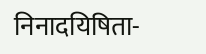निनादयिषिता-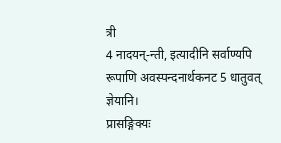त्री
4 नादयन्-न्ती, इत्यादीनि सर्वाण्यपि रूपाणि अवस्पन्दनार्थकनट 5 धातुवत् ज्ञेयानि।
प्रासङ्गिक्यः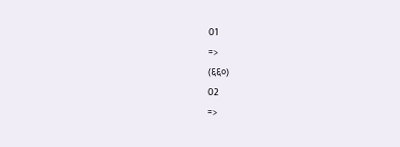01
=>
(६६०)
02
=>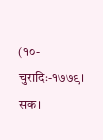(१०-चुरादिः-१७७९। सक।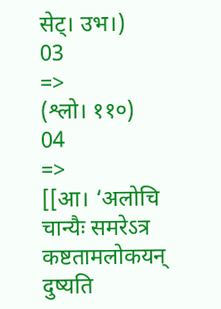सेट्। उभ।)
03
=>
(श्लो। ११०)
04
=>
[[आ। ‘अलोचि चान्यैः समरेऽत्र कष्टतामलोकयन् दुष्यति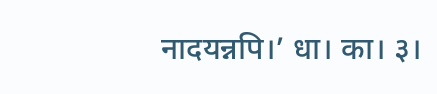नादयन्नपि।’ धा। का। ३।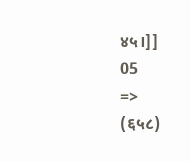४५।]]
05
=>
(६५८)